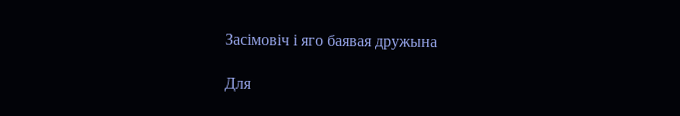Засімовіч і яго баявая дружына

Для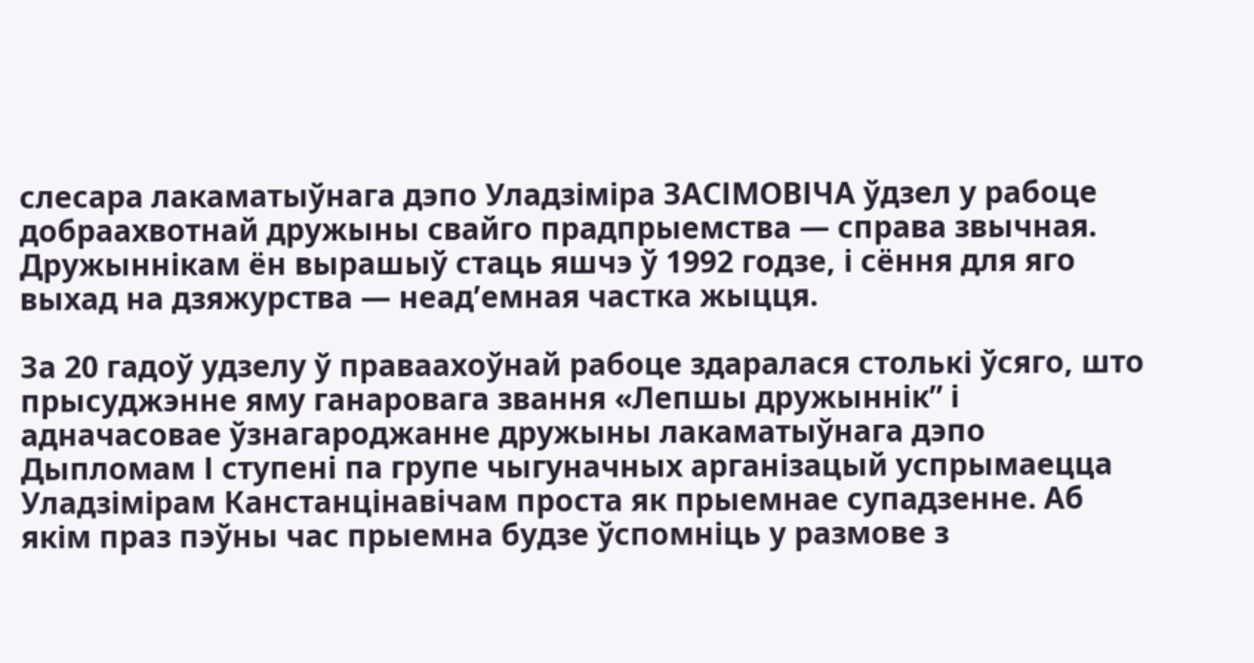слесара лакаматыўнага дэпо Уладзіміра ЗАСІМОВІЧА ўдзел у рабоце добраахвотнай дружыны свайго прадпрыемства — справа звычная. Дружыннікам ён вырашыў стаць яшчэ ў 1992 годзе, і сёння для яго выхад на дзяжурства — неад’емная частка жыцця.

За 20 гадоў удзелу ў праваахоўнай рабоце здаралася столькі ўсяго, што прысуджэнне яму ганаровага звання «Лепшы дружыннік” і адначасовае ўзнагароджанне дружыны лакаматыўнага дэпо Дыпломам І ступені па групе чыгуначных арганізацый успрымаецца Уладзімірам Канстанцінавічам проста як прыемнае супадзенне. Аб якім праз пэўны час прыемна будзе ўспомніць у размове з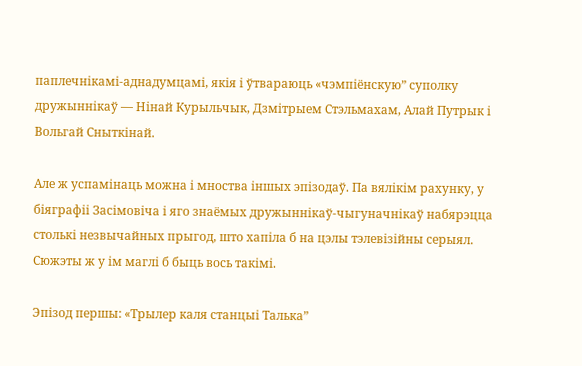паплечнікамі-аднадумцамі, якія і ўтвараюць «чэмпіёнскую” суполку дружыннікаў — Нінай Курыльчык, Дзмітрыем Стэльмахам, Алай Путрык і Вольгай Сныткінай.

Але ж успамінаць можна і мноства іншых эпізодаў. Па вялікім рахунку, у біяграфіі Засімовіча і яго знаёмых дружыннікаў-чыгуначнікаў набярэцца столькі незвычайных прыгод, што хапіла б на цэлы тэлевізійны серыял. Сюжэты ж у ім маглі б быць вось такімі.

Эпізод першы: «Трылер каля станцыі Талька”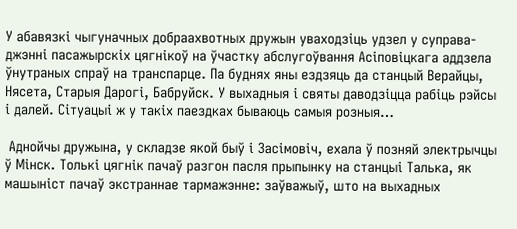У абавязкі чыгуначных добраахвотных дружын уваходзіць удзел у суправа-джэнні пасажырскіх цягнікоў на ўчастку абслугоўвання Асіповіцкага аддзела ўнутраных спраў на транспарце. Па буднях яны ездзяць да станцый Верайцы, Нясета, Старыя Дарогі, Бабруйск. У выхадныя і святы даводзіцца рабіць рэйсы і далей. Сітуацыі ж у такіх паездках бываюць самыя розныя…

 Аднойчы дружына, у складзе якой быў і Засімовіч, ехала ў позняй электрычцы ў Мінск. Толькі цягнік пачаў разгон пасля прыпынку на станцыі Талька, як машыніст пачаў экстраннае тармажэнне: заўважыў, што на выхадных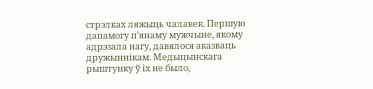стрэлках ляжыць чалавек. Першую дапамогу п’янаму мужчыне, якому адрэзала нагу, давялося аказваць дружыннікам. Медыцынскага рыштунку ў іх не было,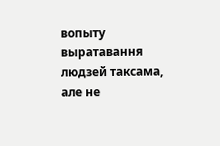вопыту выратавання людзей таксама, але не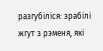разгубіліся: зрабілі жгут з рэменя, які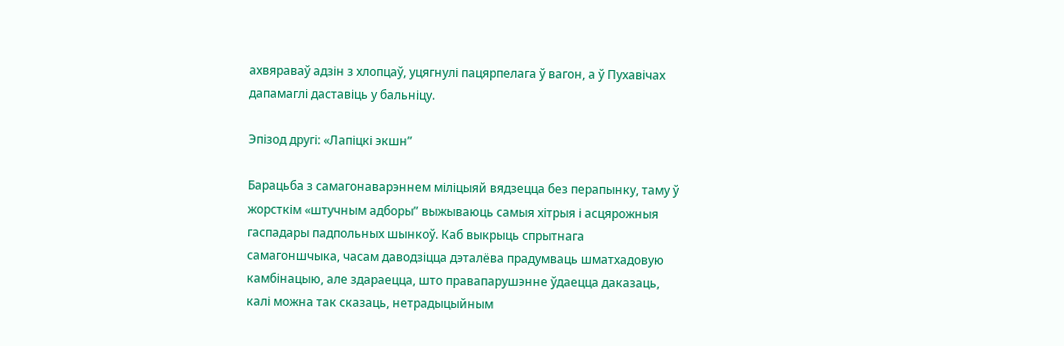ахвяраваў адзін з хлопцаў, уцягнулі пацярпелага ў вагон, а ў Пухавічах дапамаглі даставіць у бальніцу.

Эпізод другі: «Лапіцкі экшн”

Барацьба з самагонаварэннем міліцыяй вядзецца без перапынку, таму ў жорсткім «штучным адборы” выжываюць самыя хітрыя і асцярожныя гаспадары падпольных шынкоў. Каб выкрыць спрытнага самагоншчыка, часам даводзіцца дэталёва прадумваць шматхадовую камбінацыю, але здараецца, што правапарушэнне ўдаецца даказаць, калі можна так сказаць, нетрадыцыйным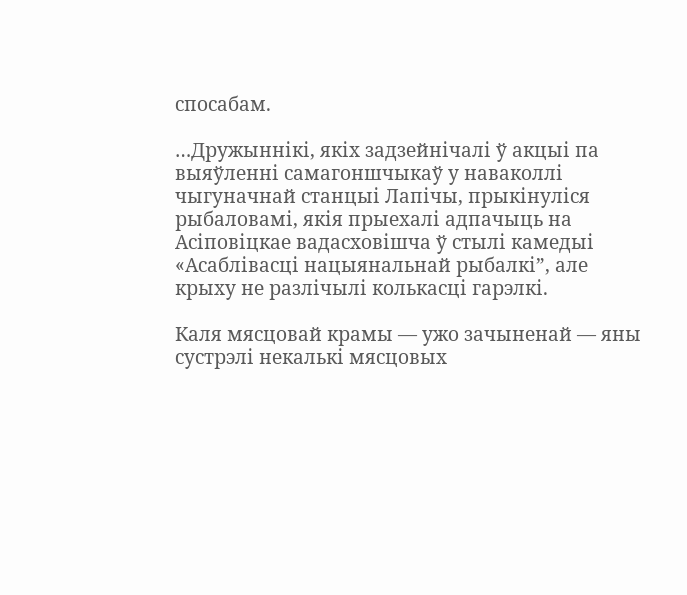спосабам.

…Дружыннікі, якіх задзейнічалі ў акцыі па выяўленні самагоншчыкаў у наваколлі чыгуначнай станцыі Лапічы, прыкінуліся рыбаловамі, якія прыехалі адпачыць на Асіповіцкае вадасховішча ў стылі камедыі «Асаблівасці нацыянальнай рыбалкі”, але крыху не разлічылі колькасці гарэлкі.

Каля мясцовай крамы — ужо зачыненай — яны сустрэлі некалькі мясцовых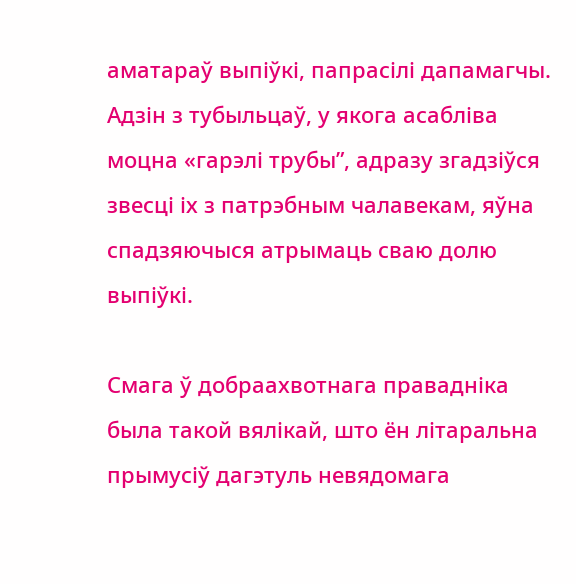аматараў выпіўкі, папрасілі дапамагчы. Адзін з тубыльцаў, у якога асабліва моцна «гарэлі трубы”, адразу згадзіўся звесці іх з патрэбным чалавекам, яўна спадзяючыся атрымаць сваю долю выпіўкі.

Смага ў добраахвотнага правадніка была такой вялікай, што ён літаральна прымусіў дагэтуль невядомага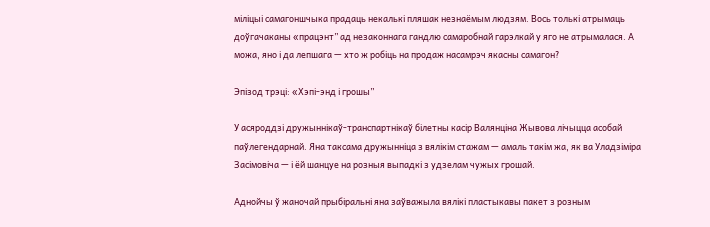міліцыі самагоншчыка прадаць некалькі пляшак незнаёмым людзям. Вось толькі атрымаць доўгачаканы «працэнт” ад незаконнага гандлю самаробнай гарэлкай у яго не атрымалася. А можа, яно і да лепшага — хто ж робіць на продаж насамрэч якасны самагон?

Эпізод трэці: «Хэпі-энд і грошы”

У асяроддзі дружыннікаў-транспартнікаў білетны касір Валянціна Жывова лічыцца асобай паўлегендарнай. Яна таксама дружынніца з вялікім стажам — амаль такім жа, як ва Уладзіміра Засімовіча — і ёй шанцуе на розныя выпадкі з удзелам чужых грошай.

Аднойчы ў жаночай прыбіральні яна заўважыла вялікі пластыкавы пакет з розным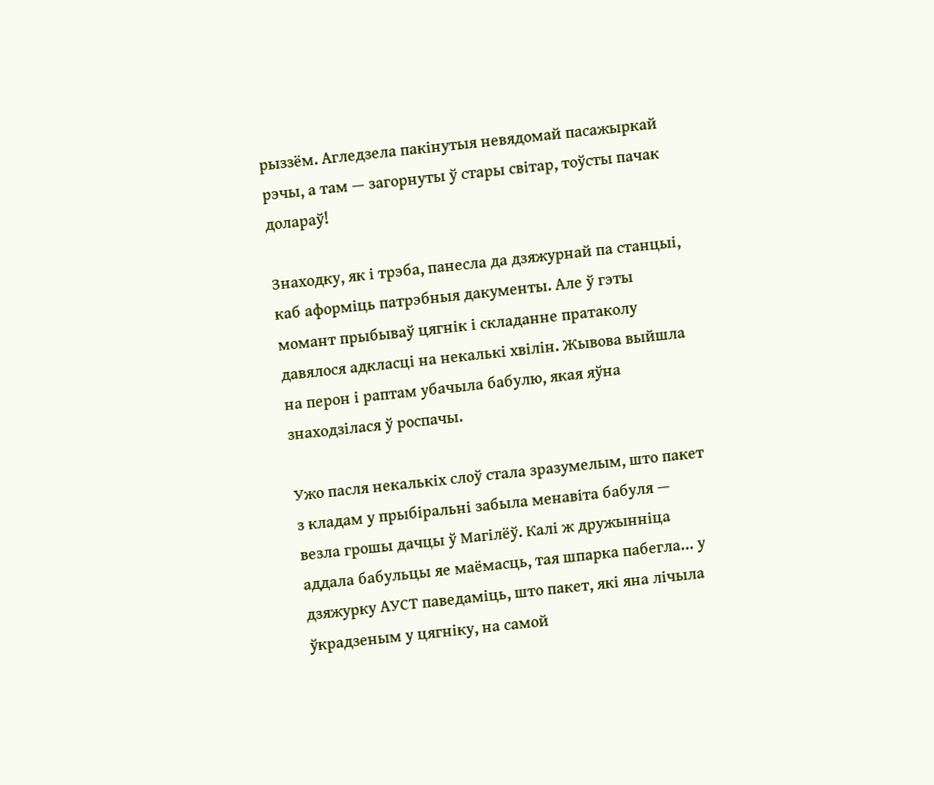рыззём. Агледзела пакінутыя невядомай пасажыркай рэчы, а там — загорнуты ў стары світар, тоўсты пачак долараў!

Знаходку, як і трэба, панесла да дзяжурнай па станцыі, каб аформіць патрэбныя дакументы. Але ў гэты момант прыбываў цягнік і складанне пратаколу давялося адкласці на некалькі хвілін. Жывова выйшла на перон і раптам убачыла бабулю, якая яўна знаходзілася ў роспачы.

Ужо пасля некалькіх слоў стала зразумелым, што пакет з кладам у прыбіральні забыла менавіта бабуля — везла грошы дачцы ў Магілёў. Калі ж дружынніца аддала бабульцы яе маёмасць, тая шпарка пабегла… у дзяжурку АУСТ паведаміць, што пакет, які яна лічыла ўкрадзеным у цягніку, на самой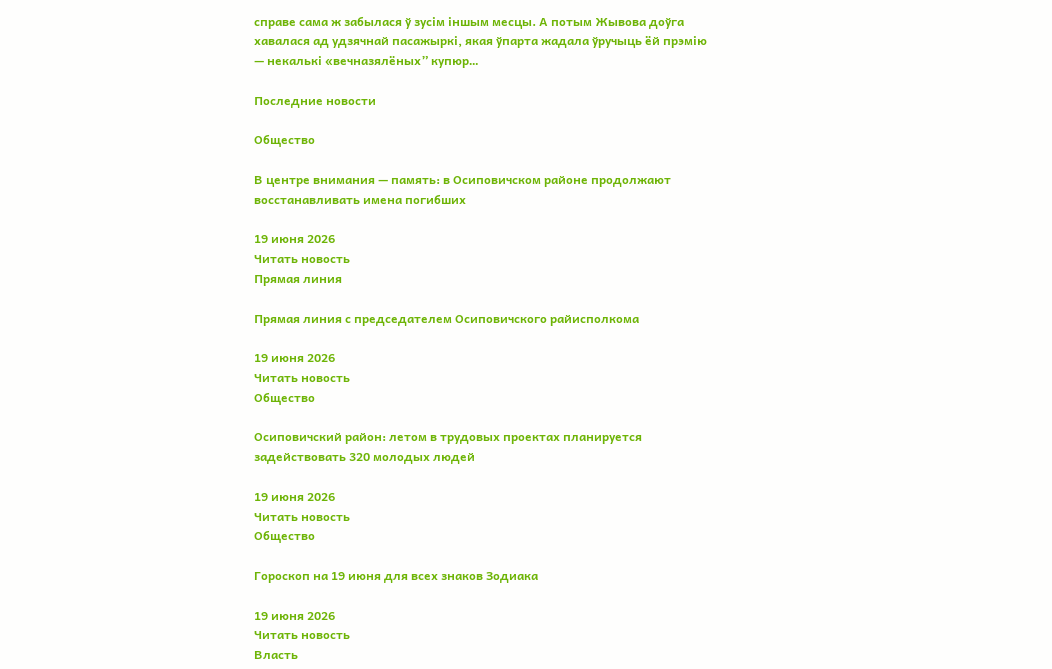справе сама ж забылася ў зусім іншым месцы. А потым Жывова доўга хавалася ад удзячнай пасажыркі, якая ўпарта жадала ўручыць ёй прэмію — некалькі «вечназялёных” купюр…

Последние новости

Общество

В центре внимания — память: в Осиповичском районе продолжают восстанавливать имена погибших

19 июня 2026
Читать новость
Прямая линия

Прямая линия с председателем Осиповичского райисполкома

19 июня 2026
Читать новость
Общество

Осиповичский район: летом в трудовых проектах планируется задействовать 320 молодых людей

19 июня 2026
Читать новость
Общество

Гороскоп на 19 июня для всех знаков Зодиака

19 июня 2026
Читать новость
Власть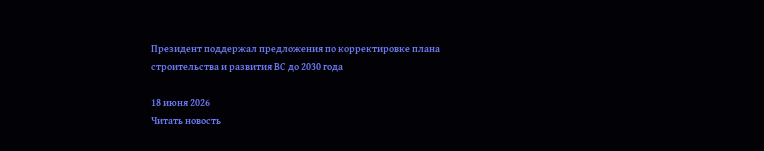Президент поддержал предложения по корректировке плана строительства и развития ВС до 2030 года

18 июня 2026
Читать новость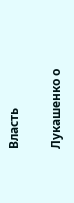Власть

Лукашенко о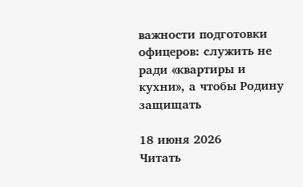важности подготовки офицеров: служить не ради «квартиры и кухни», а чтобы Родину защищать

18 июня 2026
Читать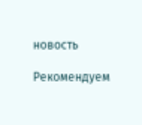новость

Рекомендуем